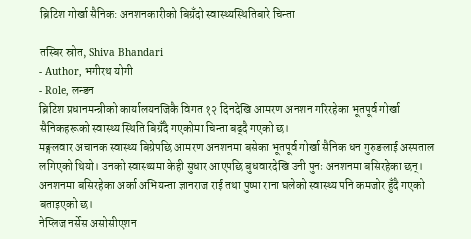ब्रिटिश गोर्खा सैनिक: अनशनकारीको बिग्रँदो स्वास्थ्यस्थितिबारे चिन्ता

तस्बिर स्रोत, Shiva Bhandari
- Author, भगीरथ योगी
- Role, लन्डन
ब्रिटिश प्रधानमन्त्रीको कार्यालयनजिकै विगत १२ दिनदेखि आमरण अनशन गरिरहेका भूतपूर्व गोर्खा सैनिकहरूको स्वास्थ्य स्थिति बिग्रँदै गएकोमा चिन्ता बढ्दै गएको छ।
मङ्गलवार अचानक स्वास्थ्य बिग्रेपछि आमरण अनशनमा बसेका भूतपूर्व गोर्खा सैनिक धन गुरुङलाई अस्पताल लगिएको थियो। उनको स्वास्थ्यमा केही सुधार आएपछि बुधवारदेखि उनी पुनः अनशनमा बसिरहेका छन्।
अनशनमा बसिरहेका अर्का अभियन्ता ज्ञानराज राई तथा पुष्पा राना घलेको स्वास्थ्य पनि कमजोर हुँदै गएको बताइएको छ।
नेप्लिज नर्सेस असोसीएशन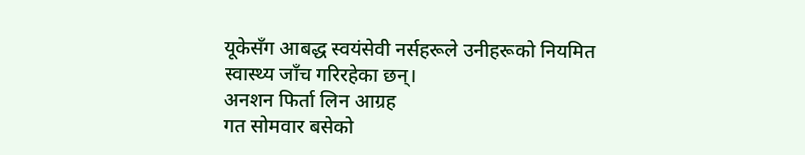यूकेसँग आबद्ध स्वयंसेवी नर्सहरूले उनीहरूको नियमित स्वास्थ्य जाँच गरिरहेका छन्।
अनशन फिर्ता लिन आग्रह
गत सोमवार बसेको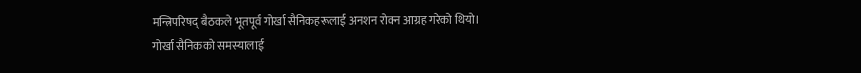मन्त्रिपरिषद् बैठकले भूतपूर्व गोर्खा सैनिकहरूलाई अनशन रोक्न आग्रह गरेको थियो।
गोर्खा सैनिकको समस्यालाई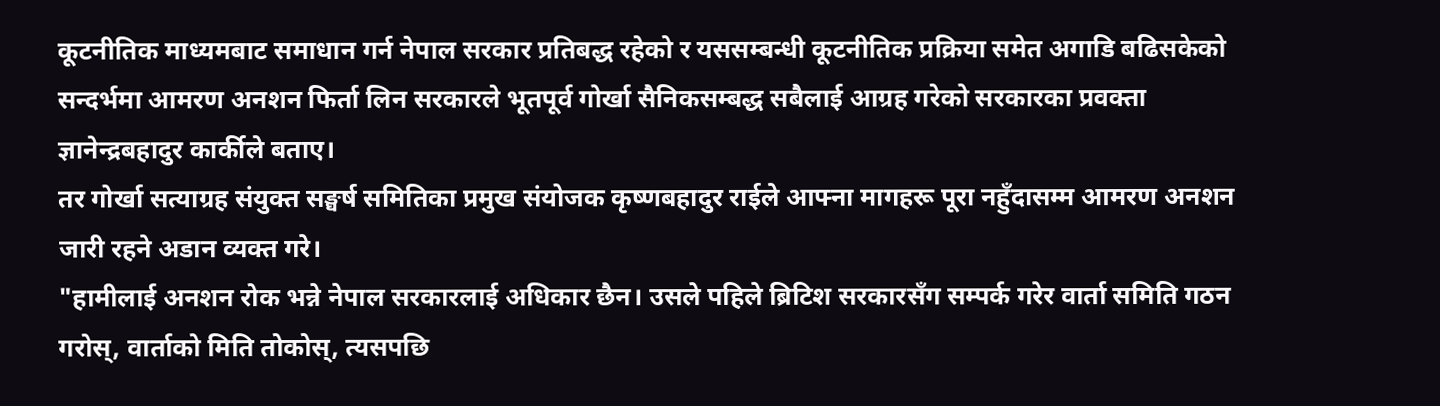कूटनीतिक माध्यमबाट समाधान गर्न नेपाल सरकार प्रतिबद्ध रहेको र यससम्बन्धी कूटनीतिक प्रक्रिया समेत अगाडि बढिसकेको सन्दर्भमा आमरण अनशन फिर्ता लिन सरकारले भूतपूर्व गोर्खा सैनिकसम्बद्ध सबैलाई आग्रह गरेको सरकारका प्रवक्ता ज्ञानेन्द्रबहादुर कार्कीले बताए।
तर गोर्खा सत्याग्रह संयुक्त सङ्घर्ष समितिका प्रमुख संयोजक कृष्णबहादुर राईले आफ्ना मागहरू पूरा नहुँदासम्म आमरण अनशन जारी रहने अडान व्यक्त गरे।
"हामीलाई अनशन रोक भन्ने नेपाल सरकारलाई अधिकार छैन। उसले पहिले ब्रिटिश सरकारसँग सम्पर्क गरेर वार्ता समिति गठन गरोस्, वार्ताको मिति तोकोस्, त्यसपछि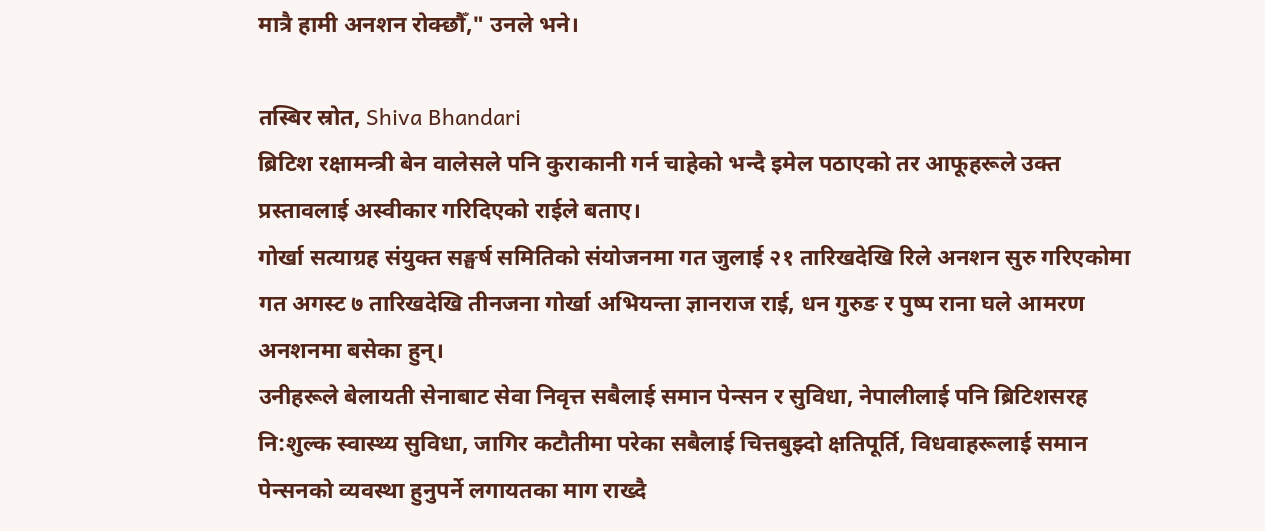मात्रै हामी अनशन रोक्छौँ," उनले भने।

तस्बिर स्रोत, Shiva Bhandari
ब्रिटिश रक्षामन्त्री बेन वालेसले पनि कुराकानी गर्न चाहेको भन्दै इमेल पठाएको तर आफूहरूले उक्त प्रस्तावलाई अस्वीकार गरिदिएको राईले बताए।
गोर्खा सत्याग्रह संयुक्त सङ्घर्ष समितिको संयोजनमा गत जुलाई २१ तारिखदेखि रिले अनशन सुरु गरिएकोमा गत अगस्ट ७ तारिखदेखि तीनजना गोर्खा अभियन्ता ज्ञानराज राई, धन गुरुङ र पुष्प राना घले आमरण अनशनमा बसेका हुन्।
उनीहरूले बेलायती सेनाबाट सेवा निवृत्त सबैलाई समान पेन्सन र सुविधा, नेपालीलाई पनि ब्रिटिशसरह नि:शुल्क स्वास्थ्य सुविधा, जागिर कटौतीमा परेका सबैलाई चित्तबुझ्दो क्षतिपूर्ति, विधवाहरूलाई समान पेन्सनको व्यवस्था हुनुपर्ने लगायतका माग राख्दै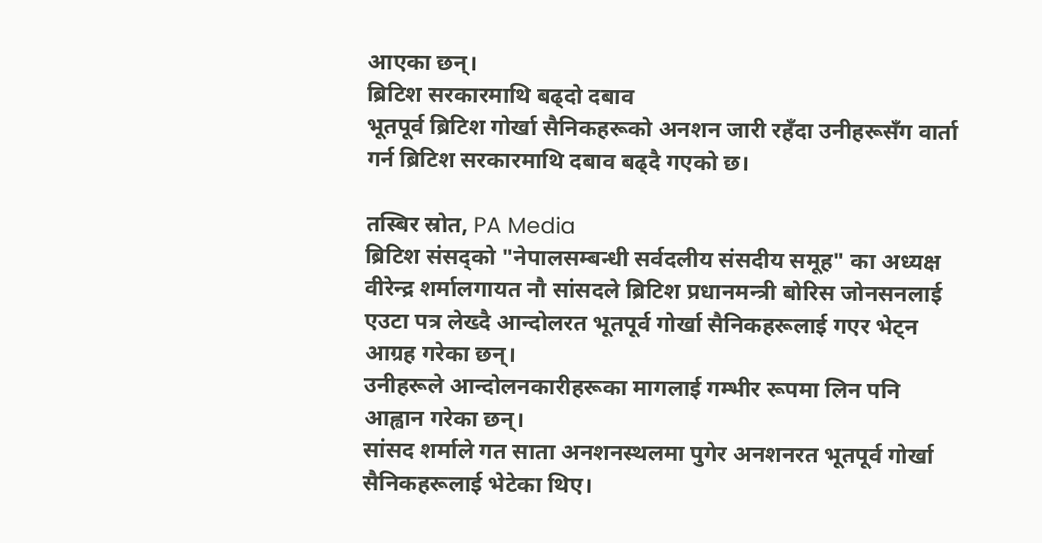आएका छन्।
ब्रिटिश सरकारमाथि बढ्दो दबाव
भूतपूर्व ब्रिटिश गोर्खा सैनिकहरूको अनशन जारी रहँदा उनीहरूसँग वार्ता गर्न ब्रिटिश सरकारमाथि दबाव बढ्दै गएको छ।

तस्बिर स्रोत, PA Media
ब्रिटिश संसद्को "नेपालसम्बन्धी सर्वदलीय संसदीय समूह" का अध्यक्ष वीरेन्द्र शर्मालगायत नौ सांसदले ब्रिटिश प्रधानमन्त्री बोरिस जोनसनलाई एउटा पत्र लेख्दै आन्दोलरत भूतपूर्व गोर्खा सैनिकहरूलाई गएर भेट्न आग्रह गरेका छन्।
उनीहरूले आन्दोलनकारीहरूका मागलाई गम्भीर रूपमा लिन पनि आह्वान गरेका छन्।
सांसद शर्माले गत साता अनशनस्थलमा पुगेर अनशनरत भूतपूर्व गोर्खा सैनिकहरूलाई भेटेका थिए।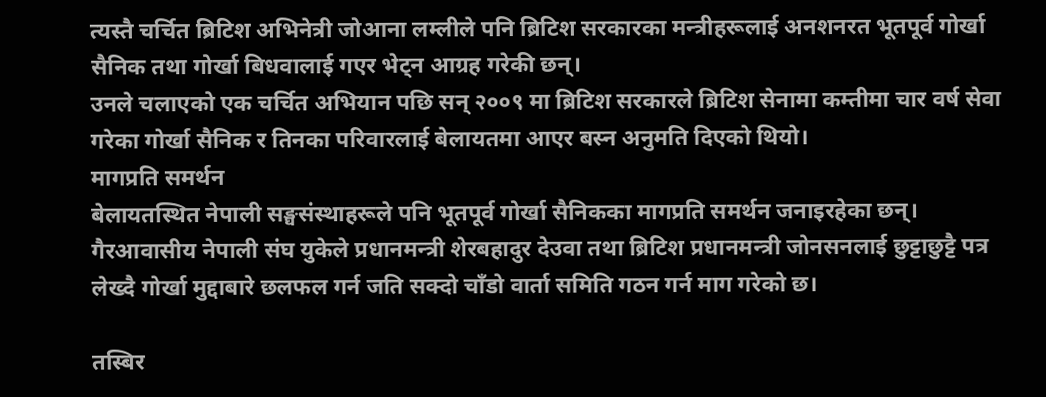त्यस्तै चर्चित ब्रिटिश अभिनेत्री जोआना लम्लीले पनि ब्रिटिश सरकारका मन्त्रीहरूलाई अनशनरत भूतपूर्व गोर्खा सैनिक तथा गोर्खा बिधवालाई गएर भेट्न आग्रह गरेकी छन्।
उनले चलाएको एक चर्चित अभियान पछि सन् २००९ मा ब्रिटिश सरकारले ब्रिटिश सेनामा कम्तीमा चार वर्ष सेवा गरेका गोर्खा सैनिक र तिनका परिवारलाई बेलायतमा आएर बस्न अनुमति दिएको थियो।
मागप्रति समर्थन
बेलायतस्थित नेपाली सङ्घसंस्थाहरूले पनि भूतपूर्व गोर्खा सैनिकका मागप्रति समर्थन जनाइरहेका छन्।
गैरआवासीय नेपाली संघ युकेले प्रधानमन्त्री शेरबहादुर देउवा तथा ब्रिटिश प्रधानमन्त्री जोनसनलाई छुट्टाछुट्टै पत्र लेख्दै गोर्खा मुद्दाबारे छलफल गर्न जति सक्दो चाँडो वार्ता समिति गठन गर्न माग गरेको छ।

तस्बिर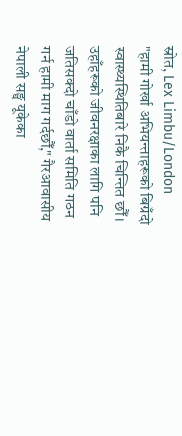स्रोत, Lex Limbu/London
"हामी गोर्खा अभियन्ताहरूको बिग्रँदो स्वास्थ्यस्थितिबारे निकै चिन्तित छौँ। उहाँहरूको जीवनरक्षाका लागि पनि जतिसक्दो चाँडो वार्ता समिति गठन गर्न हामी माग गर्दछौँ," गैरआवासीय नेपाली सङ्घ यूकेका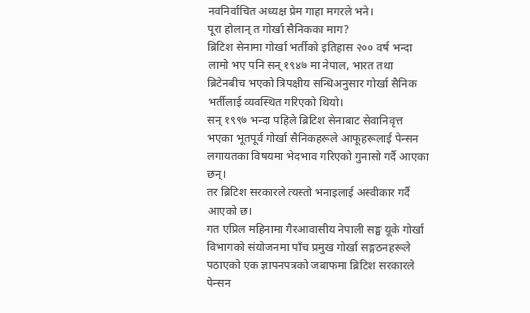नवनिर्वाचित अध्यक्ष प्रेम गाहा मगरले भने।
पूरा होलान् त गोर्खा सैनिकका माग?
ब्रिटिश सेनामा गोर्खा भर्तीको इतिहास २०० वर्ष भन्दा लामो भए पनि सन् १९४७ मा नेपाल, भारत तथा ब्रिटेनबीच भएको त्रिपक्षीय सन्धिअनुसार गोर्खा सैनिक भर्तीलाई व्यवस्थित गरिएको थियो।
सन् १९९७ भन्दा पहिले ब्रिटिश सेनाबाट सेवानिवृत्त भएका भूतपूर्व गोर्खा सैनिकहरूले आफूहरूलाई पेन्सन लगायतका विषयमा भेदभाव गरिएको गुनासो गर्दै आएका छन्।
तर ब्रिटिश सरकारले त्यस्तो भनाइलाई अस्वीकार गर्दै आएको छ।
गत एप्रिल महिनामा गैरआवासीय नेपाली सङ्घ यूके गोर्खा विभागको संयोजनमा पाँच प्रमुख गोर्खा सङ्गठनहरूले पठाएको एक ज्ञापनपत्रको जबाफमा ब्रिटिश सरकारले पेन्सन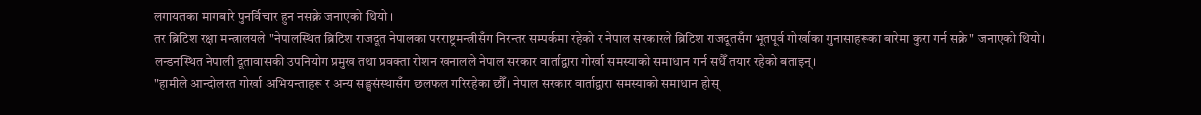लगायतका मागबारे पुनर्विचार हुन नसक्ने जनाएको थियो ।
तर ब्रिटिश रक्षा मन्त्रालयले "नेपालस्थित ब्रिटिश राजदूत नेपालका परराष्ट्रमन्त्रीसँग निरन्तर सम्पर्कमा रहेको र नेपाल सरकारले ब्रिटिश राजदूतसँग भूतपूर्व गोर्खाका गुनासाहरूका बारेमा कुरा गर्न सक्ने" जनाएको थियो।
लन्डनस्थित नेपाली दूतावासकी उपनियोग प्रमुख तथा प्रवक्ता रोशन खनालले नेपाल सरकार वार्ताद्वारा गोर्खा समस्याको समाधान गर्न सधैँ तयार रहेको बताइन्।
"हामीले आन्दोलरत गोर्खा अभियन्ताहरू र अन्य सङ्घसंस्थासँग छलफल गरिरहेका छौँ। नेपाल सरकार वार्ताद्वारा समस्याको समाधान होस्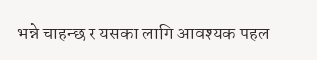भन्ने चाहन्छ र यसका लागि आवश्यक पहल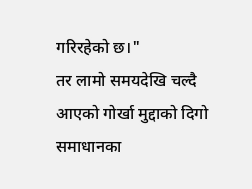गरिरहेको छ।"
तर लामो समयदेखि चल्दै आएको गोर्खा मुद्दाको दिगो समाधानका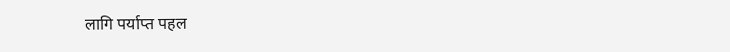लागि पर्याप्त पहल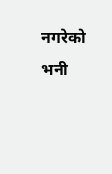नगरेको भनी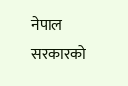नेपाल सरकारको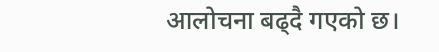आलोचना बढ्दै गएको छ।